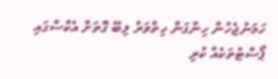ހަމަނުޖެހުން ހިންގަން ހިތްވަރު ލިބޭ ގޮތަށް އެކްސްގައި ޕޯސްޓުތަކެއް ކުރި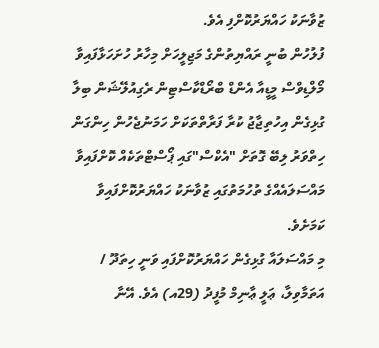ޒުވާނަކު ހައްޔަރުކޮށްފި އެވެ.
ފުލުހުން ބުނީ ރައްޔިތުންގެ މަޖިލީހަށް މިހާރު ހުށަހަޅާފައިވާ މޯލްޑިވްސް މީޑީއާ އެންޑް ބްރޯޑްކާސްޓިން ރެގިއުލޭޝަން ބިލާ ގުޅިގެން އިހުތިޖާޖު ކުރާ ފަރާތްތަކަށް ހަމަނުޖެހުން ހިންގަން ހިތްވަރު ލިބޭ ގޮތަށް "އެކްސް"ގައި ޕޯސްޓްތަކެއް ކޮށްފައިވާ މައްސަލައެއްގެ ތުހުމަތުގައި ޒުވާނަކު ހައްޔަރުކޮށްފައިވާ ކަމަށެވެ.
މި މައްސަލައާ ގުޅިގެން ހައްޔަރުކޮށްފައި ވަނީ ހިތަދޫ / އަތަމާވިލާ، ޢަލީ ޢާނިމް މުފީދު (29އ) އެވެ. އޭނާ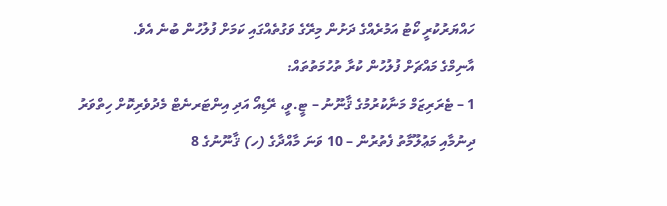ހައްޔަރުކުރީ ކޯޓު އަމުރެއްގެ ދަށުން މިރޭގެ ވަގުތެއްގައި ކަމަށް ފުލުހުން ބުނެ އެވެ.
އާނިމްގެ މައްޗަށް ފުލުހުން ކުރާ ތުހުމަތުތައް:
1 – ޓެރަރިޒަމް މަނާކުރުމުގެ ޤާނޫނު – ޓީ.ވީ، ރޭޑިއޯ އަދި އިންޓަރނެޓް މެދުވެރިކޮށް ހިތްވަރު ދިނުމާއި މަޢުލޫމާތު ފެތުރުން – 10 ވަނަ މާއްދާގެ (ހ) ޤާނޫނުގެ 8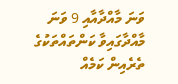ވަނަ މާއްދާއާއި 9 ވަނަ މާއްދާގައިވާ ކަންތައްތަކުގެ ތެރެއިން ކަމެއް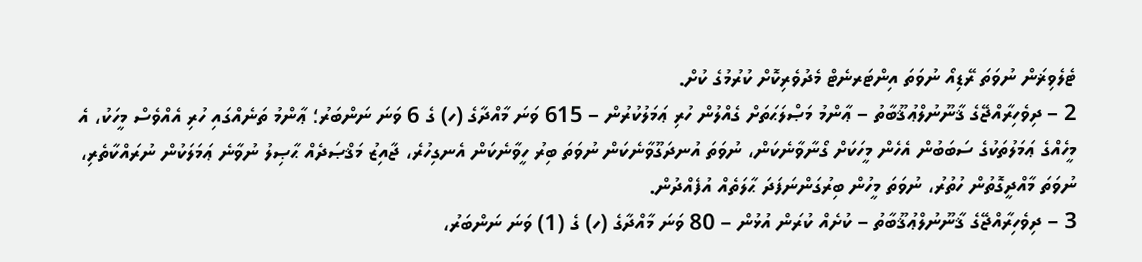ޓެލެވިޜަން ނުވަތަ ރޭޑިއޯ ނުވަތަ އިންޓަރނެޓް މެދުވެރިކޮށް ކުރުމުގެ ކުށް.
2 – ދިވެހިރާއްޖޭގެ ޤާނޫނުލްޢުޤޫބާތު – ޢާންމު މަޞްލަޙަތަށް ގެއްލުން ހުރި ޢަމަލުކުރުން – 615 ވަނަ މާއްދާގެ (ހ) ގެ 6 ވަނަ ނަންބަރު؛ ޢާންމު ތަނެއްގައި ހުރި އެއްވެސް މީހަކު، އެ މީހެއްގެ ޢަމަލުތަކުގެ ސަބަބުން އެހެން މީހަކަށް ގޯނާވާނެކަން، ނުވަތަ އުނދަގޫވާނެކަން ނުވަތަ ބިރު ހީވާނެކަން އެނގިހުރެ، ޖާއިޒު މަޤްޞަދެއް ޙާޞިލު ނުވާނެ ޢަމަލަކުން ނުރައްކާތެރި، ނުވަތަ މާއްދީގޮތުން ހުތުރު، ނުވަތަ މީހުން ބިރުގަންނަފަދަ ޙާލަތެއް އުފެއްދުން.
3 – ދިވެހިރާއްޖޭގެ ޤާނޫނުލްޢުޤޫބާތު – ކުށެއް ކުރަން އުޅުން – 80 ވަނަ މާއްދާގެ (ހ) ގެ (1) ވަނަ ނަންބަރު،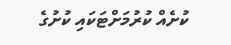ކުށެއް ކުރުމަށްޓަކައި ކުށުގެ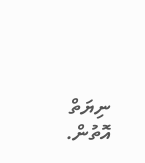ނިޔަތް އޮތުން.